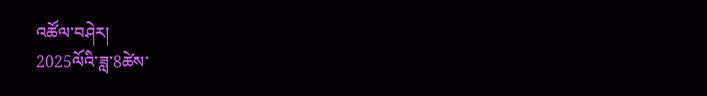འཚོལ་བཤེར།
2025ལོའི་ཟླ་8ཚེས་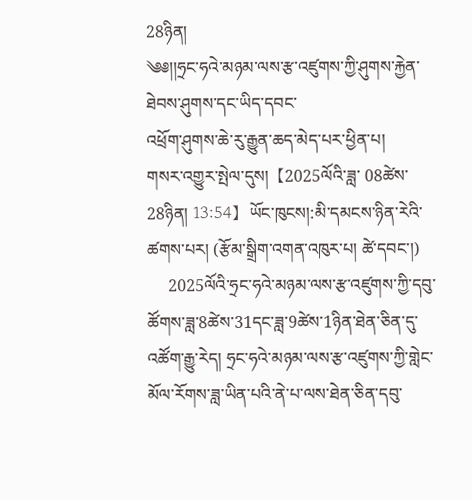28ཉིན།
༄༅།།ཧྲང་ཧའེ་མཉམ་ལས་རྩ་འཛུགས་ཀྱི་ཤུགས་རྐྱེན་ཐེབས་ཤུགས་དང་ཡིད་དབང་
འཕྲོག་ཤུགས་ཆེ་རུ་རྒྱུན་ཆད་མེད་པར་ཕྱིན་པ།
གསར་འགྱུར་སྤེལ་དུས།  【2025ལོའི་ཟླ་ 08ཚེས་28ཉིན། 13:54】  ཡོང་ཁུངས།:མི་དམངས་ཉིན་རེའི་ཚགས་པར། (རྩོམ་སྒྲིག་འགན་འཁུར་པ། ཚེ་དབང་།)
     2025ལོའི་ཧྲང་ཧའེ་མཉམ་ལས་རྩ་འཛུགས་ཀྱི་དབུ་ཚོགས་ཟླ་8ཚེས་31དང་ཟླ་9ཚེས་1ཉིན་ཐེན་ཅིན་དུ་འཚོག་རྒྱུ་རེད། ཧྲང་ཧའེ་མཉམ་ལས་རྩ་འཛུགས་ཀྱི་གླེང་མོལ་རོགས་ཟླ་ཡིན་པའི་ནེ་པ་ལས་ཐེན་ཅིན་དབུ་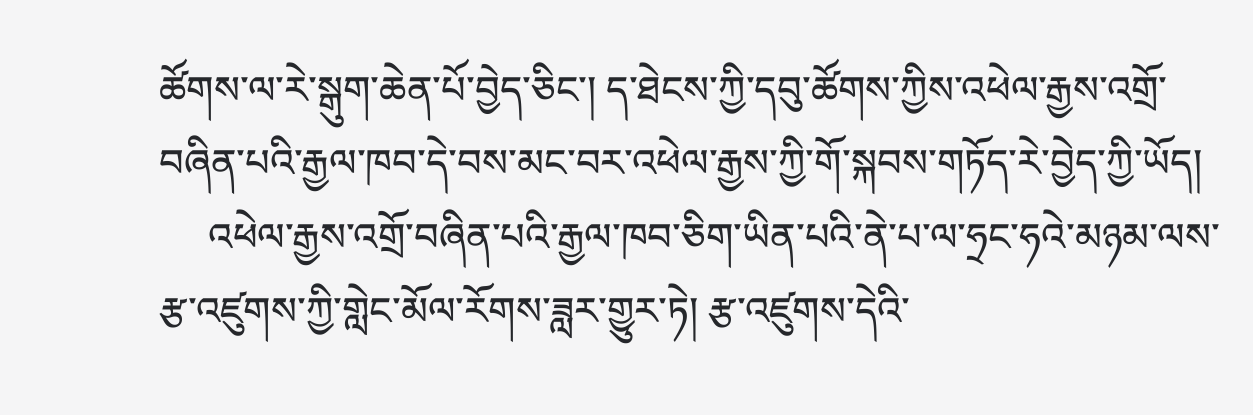ཚོགས་ལ་རེ་སྒུག་ཆེན་པོ་བྱེད་ཅིང་། ད་ཐེངས་ཀྱི་དབུ་ཚོགས་ཀྱིས་འཕེལ་རྒྱས་འགྲོ་བཞིན་པའི་རྒྱལ་ཁབ་དེ་བས་མང་བར་འཕེལ་རྒྱས་ཀྱི་གོ་སྐབས་གཏོད་རེ་བྱེད་ཀྱི་ཡོད།
     འཕེལ་རྒྱས་འགྲོ་བཞིན་པའི་རྒྱལ་ཁབ་ཅིག་ཡིན་པའི་ནེ་པ་ལ་ཧྲང་ཧའེ་མཉམ་ལས་རྩ་འཛུགས་ཀྱི་གླེང་མོལ་རོགས་ཟླར་གྱུར་ཏེ། རྩ་འཛུགས་དེའི་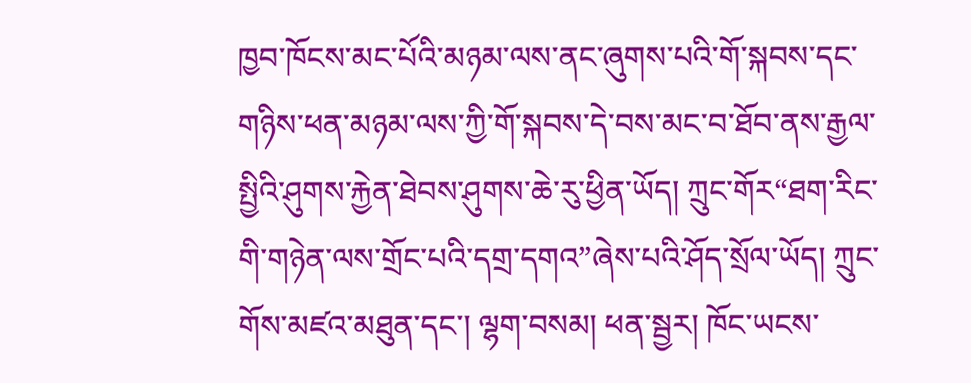ཁྱབ་ཁོངས་མང་པོའི་མཉམ་ལས་ནང་ཞུགས་པའི་གོ་སྐབས་དང་གཉིས་ཕན་མཉམ་ལས་ཀྱི་གོ་སྐབས་དེ་བས་མང་བ་ཐོབ་ནས་རྒྱལ་སྤྱིའི་ཤུགས་རྐྱེན་ཐེབས་ཤུགས་ཆེ་རུ་ཕྱིན་ཡོད། ཀྲུང་གོར“ཐག་རིང་གི་གཉེན་ལས་གྲོང་པའི་དགྲ་དགའ”ཞེས་པའི་ཤོད་སྲོལ་ཡོད། ཀྲུང་གོས་མཛའ་མཐུན་དང་། ལྷག་བསམ། ཕན་སྦྱར། ཁོང་ཡངས་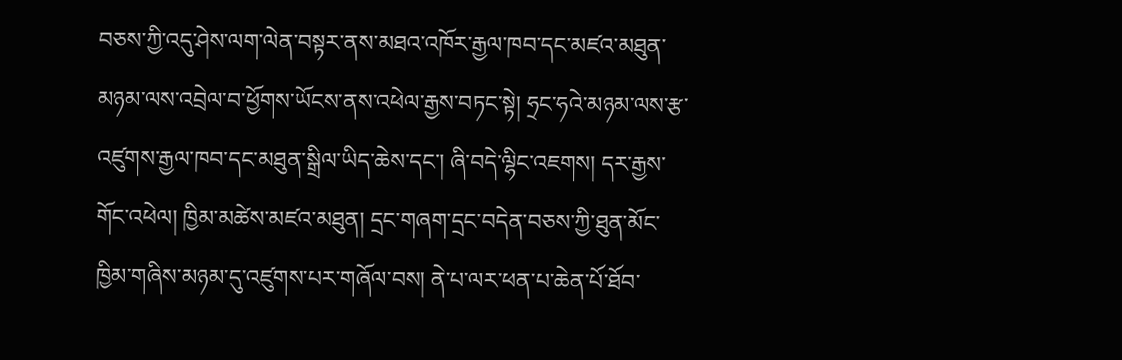བཅས་ཀྱི་འདུ་ཤེས་ལག་ལེན་བསྟར་ནས་མཐའ་འཁོར་རྒྱལ་ཁབ་དང་མཛའ་མཐུན་མཉམ་ལས་འབྲེལ་བ་ཕྱོགས་ཡོངས་ནས་འཕེལ་རྒྱས་བཏང་སྟེ། ཧྲང་ཧའེ་མཉམ་ལས་རྩ་འཛུགས་རྒྱལ་ཁབ་དང་མཐུན་སྒྲིལ་ཡིད་ཆེས་དང་། ཞི་བདེ་ལྷིང་འཇགས། དར་རྒྱས་གོང་འཕེལ། ཁྱིམ་མཚེས་མཛའ་མཐུན། དྲང་གཞག་དྲང་བདེན་བཅས་ཀྱི་ཐུན་མོང་ཁྱིམ་གཞིས་མཉམ་དུ་འཛུགས་པར་གཞོལ་བས། ནེ་པ་ལར་ཕན་པ་ཆེན་པོ་ཐོབ་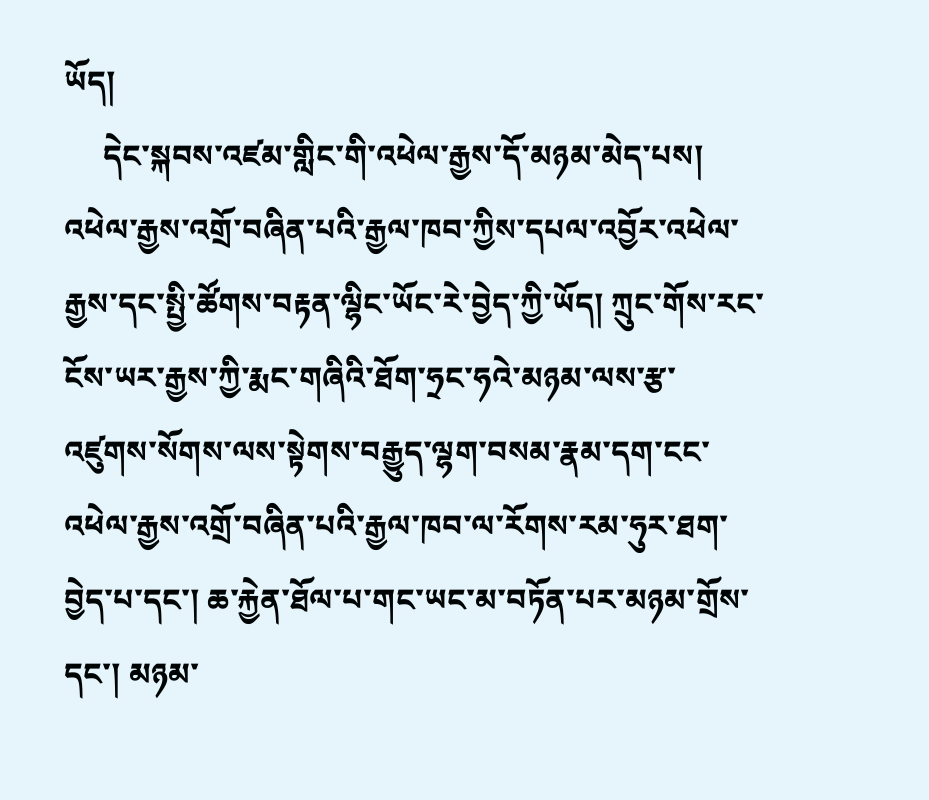ཡོད།
     དེང་སྐབས་འཛམ་གླིང་གི་འཕེལ་རྒྱས་དོ་མཉམ་མེད་པས། འཕེལ་རྒྱས་འགྲོ་བཞིན་པའི་རྒྱལ་ཁབ་ཀྱིས་དཔལ་འབྱོར་འཕེལ་རྒྱས་དང་སྤྱི་ཚོགས་བརྟན་ལྷིང་ཡོང་རེ་བྱེད་ཀྱི་ཡོད། ཀྲུང་གོས་རང་ངོས་ཡར་རྒྱས་ཀྱི་རྨང་གཞིའི་ཐོག་ཧྲང་ཧའེ་མཉམ་ལས་རྩ་འཛུགས་སོགས་ལས་སྟེགས་བརྒྱུད་ལྷག་བསམ་རྣམ་དག་ངང་འཕེལ་རྒྱས་འགྲོ་བཞིན་པའི་རྒྱལ་ཁབ་ལ་རོགས་རམ་ཧུར་ཐག་བྱེད་པ་དང་། ཆ་རྐྱེན་ཐོལ་པ་གང་ཡང་མ་བཏོན་པར་མཉམ་གྲོས་དང་། མཉམ་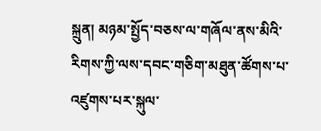སྐྲུན། མཉམ་སྤྱོད་བཅས་ལ་གཞོལ་ནས་མིའི་རིགས་ཀྱི་ལས་དབང་གཅིག་མཐུན་ཚོགས་པ་འཛུགས་པར་སྐུལ་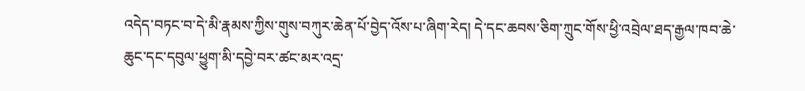འདེད་བཏང་བ་དེ་མི་རྣམས་ཀྱིས་གུས་བཀུར་ཆེན་པོ་བྱེད་འོས་པ་ཞིག་རེད། དེ་དང་ཆབས་ཅིག་ཀྲུང་གོས་ཕྱི་འབྲེལ་ཐད་རྒྱལ་ཁབ་ཆེ་ཆུང་དང་དབུལ་ཕྱུག་མི་དབྱེ་བར་ཚང་མར་འདྲ་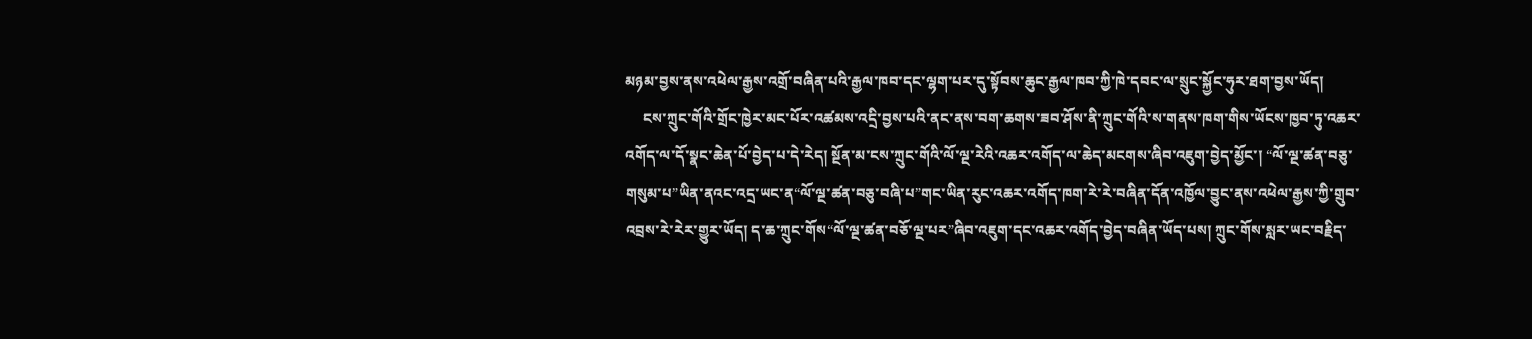མཉམ་བྱས་ནས་འཕེལ་རྒྱས་འགྲོ་བཞིན་པའི་རྒྱལ་ཁབ་དང་ལྷག་པར་དུ་སྟོབས་ཆུང་རྒྱལ་ཁབ་ཀྱི་ཁེ་དབང་ལ་སྲུང་སྐྱོང་ཧུར་ཐག་བྱས་ཡོད།
     ངས་ཀྲུང་གོའི་གྲོང་ཁྱེར་མང་པོར་འཚམས་འདྲི་བྱས་པའི་ནང་ནས་བག་ཆགས་ཟབ་ཤོས་ནི་ཀྲུང་གོའི་ས་གནས་ཁག་གིས་ཡོངས་ཁྱབ་ཏུ་འཆར་འགོད་ལ་དོ་སྣང་ཆེན་པོ་བྱེད་པ་དེ་རེད། སྔོན་མ་ངས་ཀྲུང་གོའི་ལོ་ལྔ་རེའི་འཆར་འགོད་ལ་ཆེད་མངགས་ཞིབ་འཇུག་བྱེད་མྱོང་། “ལོ་ལྔ་ཚན་བཅུ་གསུམ་པ”ཡིན་ནའང་འདྲ་ཡང་ན“ལོ་ལྔ་ཚན་བཅུ་བཞི་པ”གང་ཡིན་རུང་འཆར་འགོད་ཁག་རེ་རེ་བཞིན་དོན་འཁྱོལ་བྱུང་ནས་འཕེལ་རྒྱས་ཀྱི་གྲུབ་འབྲས་རེ་རེར་གྱུར་ཡོད། ད་ཆ་ཀྲུང་གོས“ལོ་ལྔ་ཚན་བཅོ་ལྔ་པར”ཞིབ་འཇུག་དང་འཆར་འགོད་བྱེད་བཞིན་ཡོད་པས། ཀྲུང་གོས་སླར་ཡང་བརྗིད་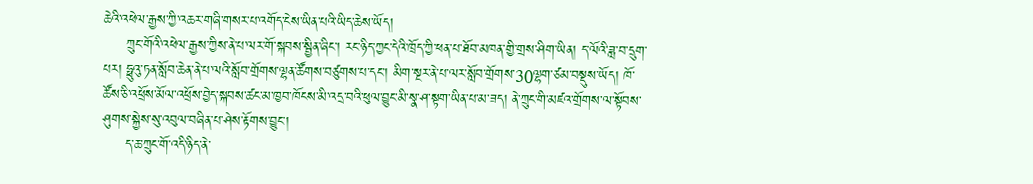ཆེའི་འཕེལ་རྒྱས་ཀྱི་འཆར་གཞི་གསར་པ་འགོད་ངེས་ཡིན་པའི་ཡིད་ཆེས་ཡོད།
     ཀྲུང་གོའི་འཕེལ་རྒྱས་ཀྱིས་ནེ་པ་ལར་གོ་སྐབས་སྦྱིན་ཞིང་། རང་ཉིད་ཀྱང་དེའི་ཁྲོད་ཀྱི་ཕན་པ་ཐོབ་མཁན་གྱི་གྲས་ཤིག་ཡིན། ད་ལོའི་ཟླ་བ་དྲུག་པར། ཧྥུའུ་ཏན་སློབ་ཆེན་ནེ་པ་ལའི་སློབ་གྲོགས་ལྷན་ཚོགས་བཙུགས་པ་དང་། མིག་སྔར་ནེ་པ་ལར་སློབ་གྲོགས་30ལྷག་ཙམ་བསྡུས་ཡོད། ཁོ་ཚོས་ཅི་འཕྲོས་མོལ་འཕྲོས་བྱེད་སྐབས་ཚང་མ་ཁྱབ་ཁོངས་མི་འདྲ་བའི་ཕུལ་བྱུང་མི་སྣ་ཤ་སྟག་ཡིན་པ་མ་ཟད། ནེ་ཀྲུང་གི་མཛའ་གྲོགས་ལ་སྟོབས་ཤུགས་སྐྱེས་སུ་འབུལ་བཞིན་པ་ཤེས་རྟོགས་བྱུང་།
     ད་ཆ་ཀྲུང་གོ་འདི་ཉིད་ནེ་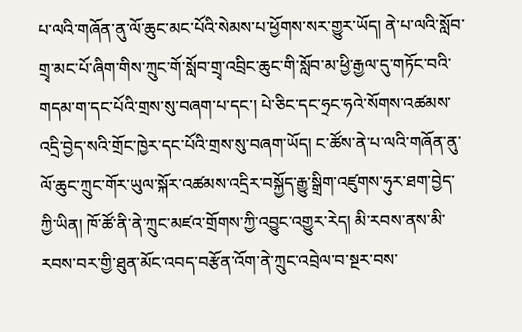པ་ལའི་གཞོན་ནུ་ལོ་ཆུང་མང་པོའི་སེམས་པ་ཕྱོགས་སར་གྱུར་ཡོད། ནེ་པ་ལའི་སློབ་གྲྭ་མང་པོ་ཞིག་གིས་ཀྲུང་གོ་སློབ་གྲྭ་འབྲིང་ཆུང་གི་སློབ་མ་ཕྱི་རྒྱལ་དུ་གཏོང་བའི་གདམ་ག་དང་པོའི་གྲས་སུ་བཞག་པ་དང་། པེ་ཅིང་དང་ཧྲང་ཧའེ་སོགས་འཚམས་འདྲི་བྱེད་སའི་གྲོང་ཁྱེར་དང་པོའི་གྲས་སུ་བཞག་ཡོད། ང་ཚོས་ནེ་པ་ལའི་གཞོན་ནུ་ལོ་ཆུང་ཀྲུང་གོར་ཡུལ་སྐོར་འཚམས་འདྲིར་བསྐྱོད་རྒྱུ་སྒྲིག་འཛུགས་ཧུར་ཐག་བྱེད་ཀྱི་ཡིན། ཁོ་ཚོ་ནི་ནེ་ཀྲུང་མཛའ་གྲོགས་ཀྱི་འབྱུང་འགྱུར་རེད། མི་རབས་ནས་མི་རབས་བར་གྱི་ཐུན་མོང་འབད་བརྩོན་འོག་ནེ་ཀྲུང་འབྲེལ་བ་སྔར་བས་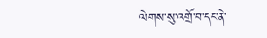ལེགས་སུ་འགྲོ་བ་དང་ནེ་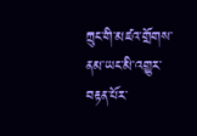ཀྲུང་གི་མཛའ་གྲོགས་ནམ་ཡང་མི་འགྱུར་བརྟན་པོར་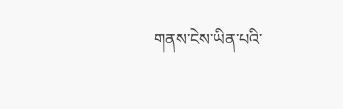གནས་ངེས་ཡིན་པའི་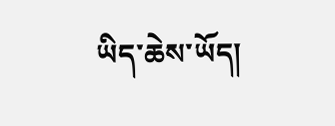ཡིད་ཆེས་ཡོད།